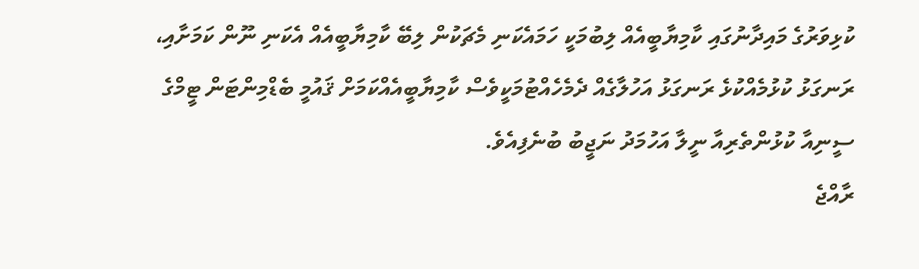ކުޅިވަރުގެ މައިދާނުގައި ކާމިޔާބީއެއް ލިބުމަކީ ހަމައެކަނި މެޗަކުން ލިބޭ ކާމިޔާބީއެއް އެކަނި ނޫން ކަމަށާއި، ރަނގަޅު ކުޅުމެއްކުޅެ ރަނގަޅު އަހުލާގެއް ދެމެހެއްޓުމަކީވެސް ކާމިޔާބީއެއްކަމަށް ޤައުމީ ބެޑްމިންޓަން ޓީމްގެ ސީނިއާ ކުޅުންތެރިއާ ނީލާ އަހުމަދު ނަޖީބު ބުނެފިއެވެ.
ރާއްޖެ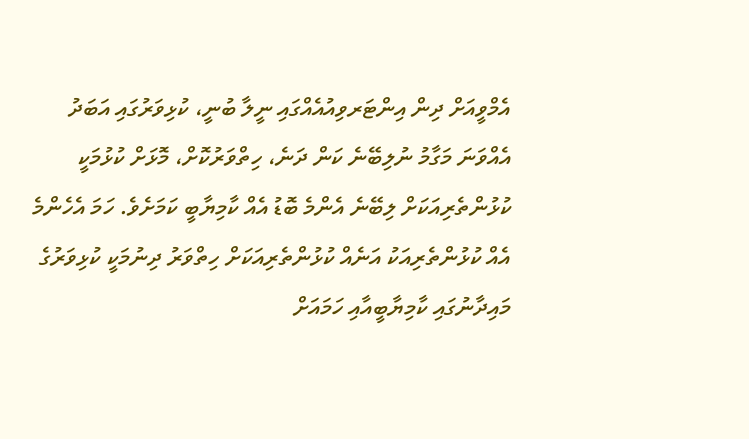އެމްވީއަށް ދިން އިންޓަރވިއުއެއްގައި ނީލާ ބުނީ، ކުޅިވަރުގައި އަބަދު އެއްވަނަ މަގާމު ނުލިބޭނެ ކަން ދަނެ، ހިތްވަރުކޮށް، މޮޅަށް ކުޅުމަކީ ކުޅުންތެރިއަކަށް ލިބޭނެ އެންމެ ބޮޑު އެއް ކާމިޔާބީ ކަމަށެވެ. ހަމަ އެހެންމެ އެއް ކުޅުންތެރިއަކު އަނެއް ކުޅުންތެރިއަކަށް ހިތްވަރު ދިނުމަކީ ކުޅިވަރުގެ މައިދާނުގައި ކާމިޔާބީއާއި ހަމައަށް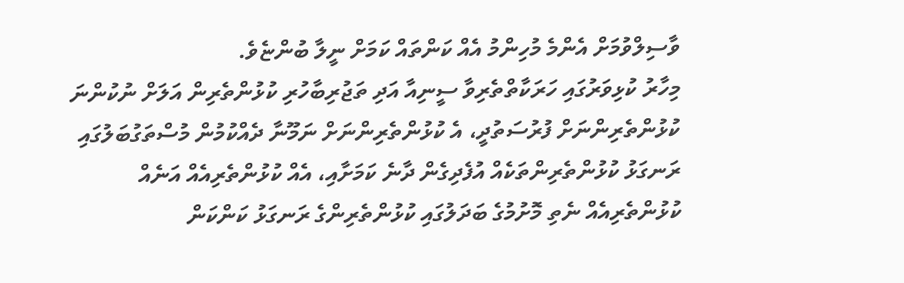ވާސިލްވުމަށް އެންމެ މުހިންމު އެއް ކަންތައް ކަމަށް ނީލާ ބުންޏެވެ.
މިހާރު ކުޅިވަރުގައި ހަރަކާތްތެރިވާ ސީނިއާ އަދި ތަޖުރިބާހުރި ކުޅުންތެރިން އަލަށް ނުކުންނަ ކުޅުންތެރިންނަށް ފުރުސަތުދީ، އެ ކުޅުންތެރިންނަށް ނަމޫނާ ދެއްކުމުން މުސްތަގުބަލުގައި ރަނގަޅު ކުޅުންތެރިންތަކެއް އުފެދިގެން ދާނެ ކަމަށާއި، އެއް ކުޅުންތެރިއެއް އަނެއް ކުޅުންތެރިއެއް ނެތި މޮށުމުގެ ބަދަލުގައި ކުޅުންތެރިންގެ ރަނގަޅު ކަންކަން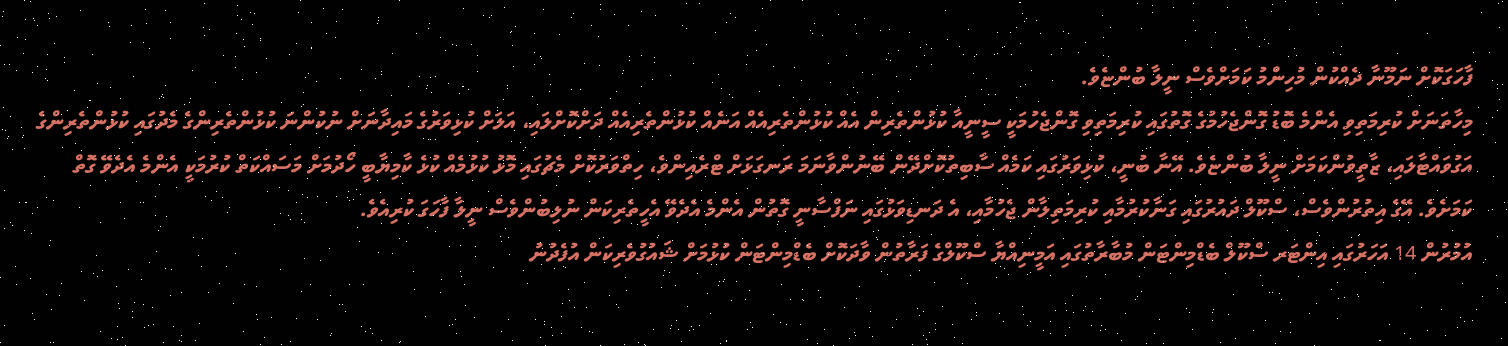ފާހަގަކޮށް ނަމޫނާ ދެއްކުން މުހިންމު ކަމަށްވެސް ނީލާ ބުންޏެވެ.
މިހާތަނަށް ކުރިމަތިވި އެންމެ ބޮޑު ގޮންޖެހުމުގެ ގޮތުގައި ކުރިމަތިވި ގޮންޖެހުމަކީ ސީނީއާ ކުޅުންތެރިން އެއް ކުޅުންތެރިއެއް އަނެއް ކުޅުންތެރިއެއް ދަށްކޮށްލައި، އަލަށް ކުޅިވަރުގެ މައިދާނަށް ނުކުންނަ ކުޅުންތެރިންގެ މެދުގައި ކުޅުންތެރިންގެ އަގުވައްޓާލައި، ޒާތީވުންކަމަށް ނީލާ ބުންޏެވެ. އޭނާ ބުނީ، ކުޅިވަރުގައި ކަމެއް ސާބިތުކޮށްދޭން ބޭނުންވާނަމަ ރަނގަޅަށް ޓްރެއިންވެ، ހިތްވަރުކޮށް މެޗުގައި މޮޅު ކުޅުމެއް ކުޅެ ކާމިޔާބީ ހޯދުމަށް މަސައްކަތް ކުރުމަކީ އެންމެ އެދެވޭ ގޮތް ކަމަށެވެ. އޭގެ އިތުރުންވެސް، ސްކޫލް ދައުރުގައި ގަނާކުރުމާއި ކުރިމަތިލާން ޖެހުމާއި، އެ ދަނޑިވަޅުގައި ނަފްސާނީ ގޮތުން އެންމެ އެދެވޭ އެހީތެރިކަން ނުލިބުންވެސް ނީލާ ފާހަގަ ކުރިއެވެ.
އުމުރުން 14 އަހަރުގައި އިންޓަރ ސްކޫލް ބެޑްމިންޓަން މުބާރާތުގައި އަމީނިއްޔާ ސްކޫލްގެ ފަރާތުން ވާދަކޮށް ބެޑްމިންޓަން ކުޅުމަށް ޝައުގުވެރިކަން އުފެދުނު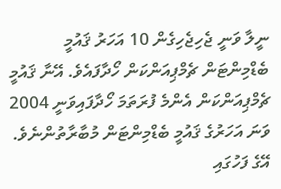ނީލާ ވަނީ ޖެހިޖެހިގެން 10 އަހަރު ޤައުމީ ބެޑްމިންޓަން ޗެމްޕިއަންކަން ހޯދާފައެވެ. އޭނާ ޤައުމީ ޗެމްޕިއަންކަން އެންމެ ފުރަތަމަ ހޯދާފައިވަނީ 2004 ވަނަ އަހަރުގެ ޤައުމީ ބެޑްމިންޓަން މުބާރާތުންނެވެ. އޭގެ ފަހުގައި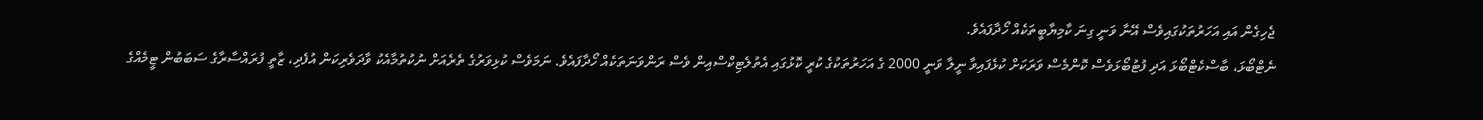ޖެހިގެން އައި އަހަރުތަކުގައިވެސް އޭނާ ވަނީ ގިނަ ކާމިޔާބީތަކެއް ހޯދާފައެވެ.
ނެޓްބޯޅަ، ބާސްކެޓްބޯޅަ އަދި ފުޓުބޯޅަވެސް ކޮންމެސް ވަރަކަށް ކުޅެފައިވާ ނީލާ ވަނީ 2000 ގެ އަހަރުތަކުގެ ކުރީ ކޮޅުގައި އެތުލެޓިކްސްއިން ވެސް ރަންވަނަތަކެއް ހޯދާފައެވެ. ނަމަވެސް ކުޅިވަރުގެ ތެރެއަށް ނުކުތުމާއެކު ވާދަވެރިކަން އުފެދި، ޒާތީ ފުރައްސާރާގެ ސަބަބުން ޓީމެއްގެ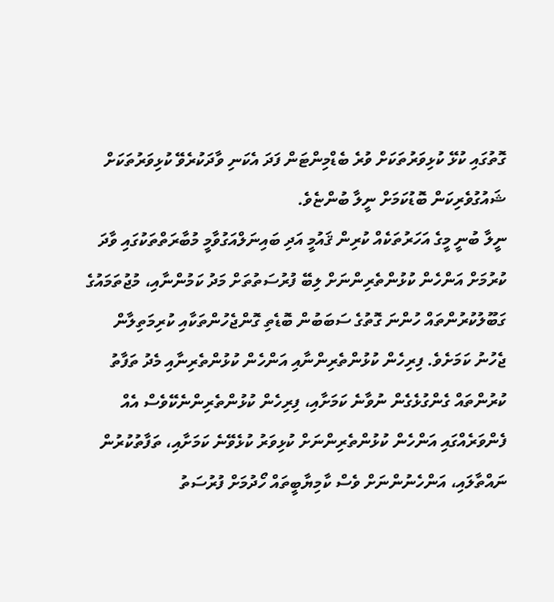ގޮތުގައި ކުޅޭ ކުޅިވަރުތަކަށް ވުރެ ބެޑްމިންޓަން ފަދަ އެކަނި ވާދަކުރެވޭ ކުޅިވަރުތަކަށް ޝައުގުވެރިކަން ބޮޑުކަމަށް ނީލާ ބުންޏެވެ.
ނީލާ ބުނީ މީގެ އަހަރުތަކެއް ކުރިން ޤައުމީ އަދި ބައިނަލްއަގުވާމީ މުބާރަތްތަކުގައި ވާދަ ކުރުމަށް އަންހެން ކުޅުންތެރިންނަށް ލިބޭ ފުރުސަތުތަށް މަދު ކަމުންނާއި، މުޖުތަމައުގެ ގަބޫލުކުރުންތައް ހުންނަ ގޮތުގެ ސަބަބުން ބޮޑެތި ގޮންޖެހުންތަކާއި ކުރިމަތިލާން ޖެހުނު ކަމަށެވެ. ފިރިހެން ކުޅުންތެރިންނާއި އަންހެން ކުޅުންތެރިނާއި މެދު ތަފާތު ކުރުންތައް ގެންގުޅެގެން ނުވާނެ ކަމަށާއި، ފިރިހެން ކުޅުންތެރިންނެކޭވެސް އެއް ފެންވަރެއްގައި އަންހެން ކުޅުންތެރިންނަށް ކުޅިވަރު ކުޅެވޭނެ ކަމަށާއި، ތަފާތުކުރުން ނައްތާލައި، އަންހެނުންނަށް ވެސް ކާމިޔާބީތައް ހޯދުމަށް ފުރުސަތު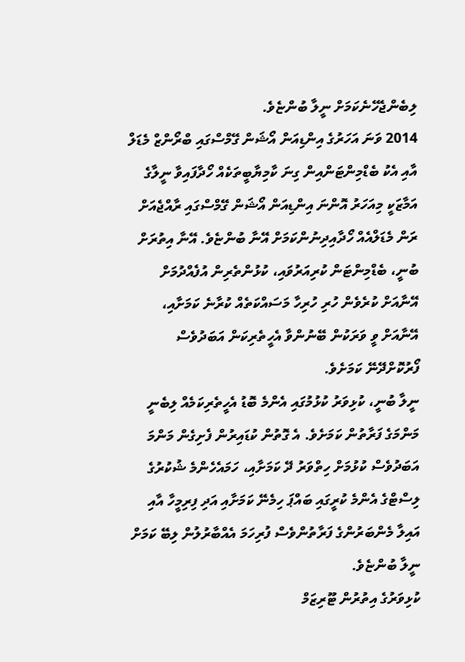ލިބެންޖެހޭނެކަމަށް ނީލާ ބުންޏެވެ.
2014 ވަނަ އަހަރުގެ އިންޑިއަން އޯޝަން ގޭމްސްގައި ބްރޯންޒް މެޑަލް އާއި އެކު ބެޑްމިންޓަންއިން ގިނަ ކާމިޔާބީތަކެއް ހޯދާފައިވާ ނީލާގެ އަމާޒަކީ މިއަހަރު އޮންނަ އިންޑިއަން އޯޝަން ގޭމްސްގައި ރާއްޖެއަށް ރަން މެޑަލްއެއް ހޯދާއިދިނުންކަމަށް އޭނާ ބުންޏެވެ. އޭނާ އިތުރަށް ބުނީ، ބެޑްމިންޓަން ކުރިއަރުވައި، ކުޅުންތެރިން އުފެއްދުމަށް އޭނާއަށް ކުރެވެން ހުރި ހުރިހާ މަސައްކަތެއް ކުރާނެ ކަމަށާއި، އޭނާއަށް ވީ ވަރަކުން ބޭނުންވާ އެހީތެރިކަން އަބަދުވެސް ފޯރުކޮށްދޭނޭ ކަމަށެވެ.
ނީލާ ބުނީ، ކުޅިވަރު ކުޅުމުގައި އެންމެ ބޮޑު އެހީތެރިކަމެއް ލިބެނީ މަންމަގެ ފަރާތުން ކަމަށެވެ. އެ ގޮތުން ކުޑައިރުން ފެށިގެން މަންމަ އަބަދުވެސް ކުޅުމަށް ހިތްވަރު ދޭ ކަމަށާއި، ހަމައެހެންމެ ޝުކުރުގެ ލިސްޓްގެ އެންމެ ކުރީގައި ބައްޕަ ހިމެނޭ ކަމަށާއި އަދި ފިރިމީހާ އާއި އައިލާ މެންބަރުންގެ ފަރާތުންވެސް ފުރިހަމަ އެއްބާރުލުން ލިބޭ ކަމަށް ނީލާ ބުންޏެވެ.
ކުޅިވަރުގެ އިތުރުން ޓޫރިޒަމް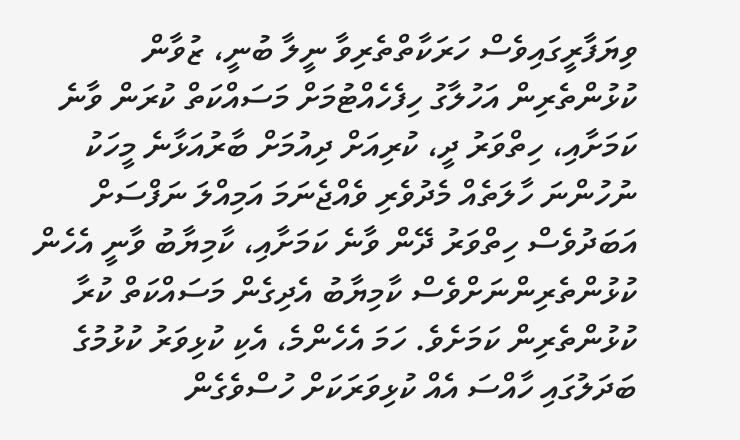ވިޔަފާރީގައިވެސް ހަރަކާތްތެރިވާ ނީލާ ބުނީ، ޒުވާން ކުޅުންތެރިން އަހުލާގު ހިފެހެއްޓުމަށް މަސައްކަތް ކުރަން ވާނެ ކަމަށާއި، ހިތްވަރު ދީ، ކުރިއަށް ދިއުމަށް ބާރުއަޅާނެ މީހަކު ނުހުންނަ ހާލަތެއް މެދުވެރި ވެއްޖެނަމަ އަމިއްލަ ނަފްސަށް އަބަދުވެސް ހިތްވަރު ދޭން ވާނެ ކަމަށާއި، ކާމިޔާބު ވާނީ އެހެން ކުޅުންތެރިންނަށްވެސް ކާމިޔާބު އެދިގެން މަސައްކަތް ކުރާ ކުޅުންތެރިން ކަމަށެވެ. ހަމަ އެހެންމެ، އެކި ކުޅިވަރު ކުޅުމުގެ ބަދަލުގައި ހާއްސަ އެއް ކުޅިވަރަކަށް ހުސްވެގެން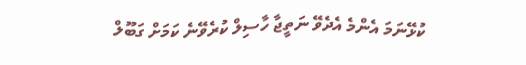ކުޅޭނަމަ އެންމެ އެދެވޭ ނަތީޖާ ހާސިލް ކުރެވޭނެ ކަމަށް ގަބޫލް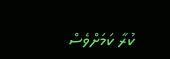ކުރާ ކަމަށްވެސް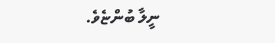ނީލާ ބުންޏެވެ.